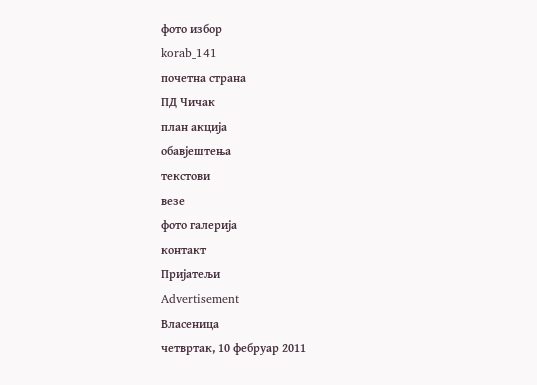фото избор
korab_141
почетна страна
ПД Чичак
план акција
обавјештења
текстови
везе
фото галерија
контакт
Пријатељи
Advertisement
Власеница
четвртак, 10 фебруар 2011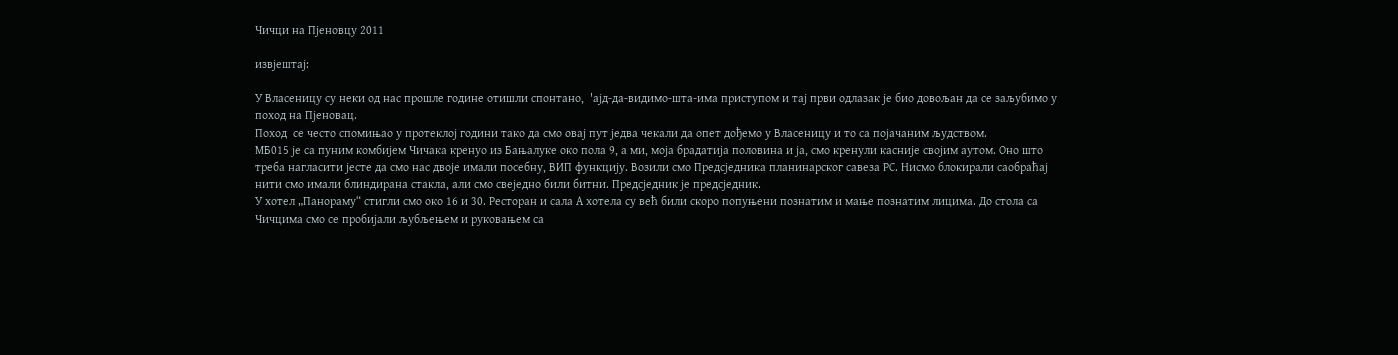Чичци на Пјеновцу 2011

извјештај:

У Власеницу су неки од нас прошле године отишли спонтано,  'ајд-да-видимо-шта-има приступом и тај први одлазак је био довољан да се заљубимо у поход на Пјеновац.
Поход  се често спомињао у протеклој години тако да смо овај пут једва чекали да опет дођемо у Власеницу и то са појачаним људством.
МБ015 је са пуним комбијем Чичака кренуо из Бањалуке око пола 9, а ми, моја брадатија половина и ја, смо кренули касније својим аутом. Оно што треба нагласити јесте да смо нас двоје имали посебну, ВИП функцију. Возили смо Предсједника планинарског савеза РС. Нисмо блокирали саобраћај нити смо имали блиндирана стакла, али смо свеједно били битни. Предсједник је предсједник.
У хотел „Панораму“ стигли смо око 16 и 30. Ресторан и сала А хотела су већ били скоро попуњени познатим и мање познатим лицима. До стола са Чичцима смо се пробијали љубљењем и руковањем са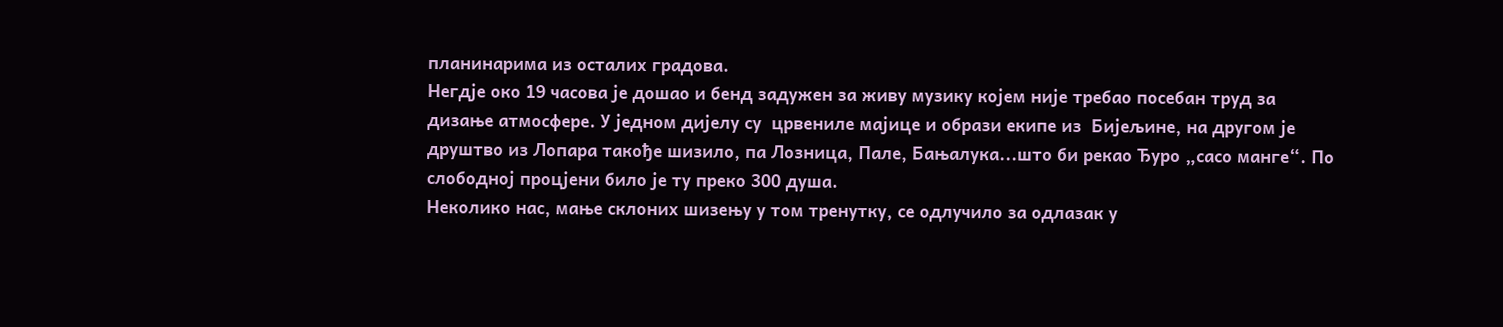планинарима из осталих градова.
Негдје око 19 часова је дошао и бенд задужен за живу музику којем није требао посебан труд за дизање атмосфере. У једном дијелу су  црвениле мајице и образи екипе из  Бијељине, на другом је друштво из Лопара такође шизило, па Лозница, Пале, Бањалука...што би рекао Ђуро „сасо манге“. По слободној процјени било је ту преко 300 душа.
Неколико нас, мање склоних шизењу у том тренутку, се одлучило за одлазак у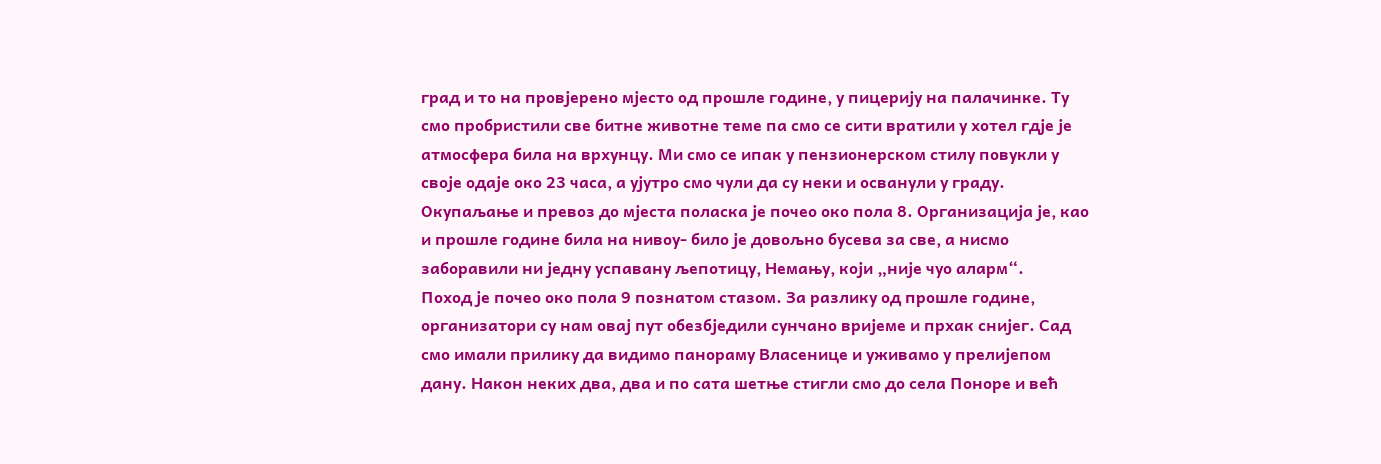град и то на провјерено мјесто од прошле године, у пицерију на палачинке. Ту смо пробристили све битне животне теме па смо се сити вратили у хотел гдје је атмосфера била на врхунцу. Ми смо се ипак у пензионерском стилу повукли у своје одаје око 23 часа, а ујутро смо чули да су неки и осванули у граду.
Окупаљање и превоз до мјеста поласка је почео око пола 8. Организација је, као и прошле године била на нивоу- било је довољно бусева за све, а нисмо заборавили ни једну успавану љепотицу, Немању, који „није чуо аларм“.
Поход је почео око пола 9 познатом стазом. За разлику од прошле године, организатори су нам овај пут обезбједили сунчано вријеме и прхак снијег. Сад смо имали прилику да видимо панораму Власенице и уживамо у прелијепом дану. Након неких два, два и по сата шетње стигли смо до села Поноре и већ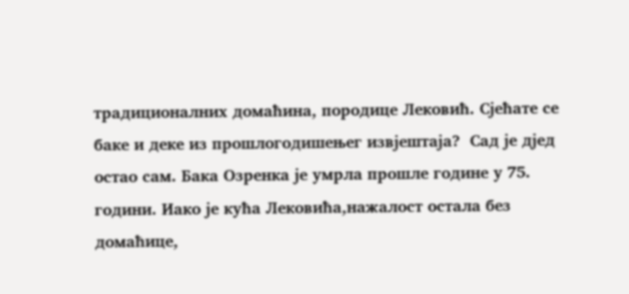традиционалних домаћина, породице Лековић. Сјећате се баке и деке из прошлогодишењег извјештаја?  Сад је дјед остао сам. Бака Озренка је умрла прошле године у 75. години. Иако је кућа Лековића,нажалост остала без домаћице,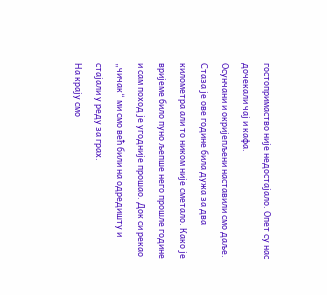гостопримаство није недостајало. Опет су нас дочекали чај и кафа.
Осунчани и окријепљени наставили смо даље.
Стаза је ове године била дужа за два километра али то ником није сметало. Како је вријеме било пуно љепше него прошле године и сам поход је угодније прошао. Док си рекао „чичак“ ми смо већ били на одредишту и стајали у реду за грах.
На крају смо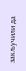закључили да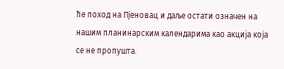ће поход на Пјеновац и даље остати означен на нашим планинарским календарима као акција која се не пропушта.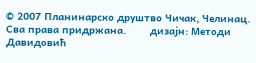© 2007 Планинарско друштво Чичак, Челинац. Сва права придржана.        дизајн: Методи Давидовић